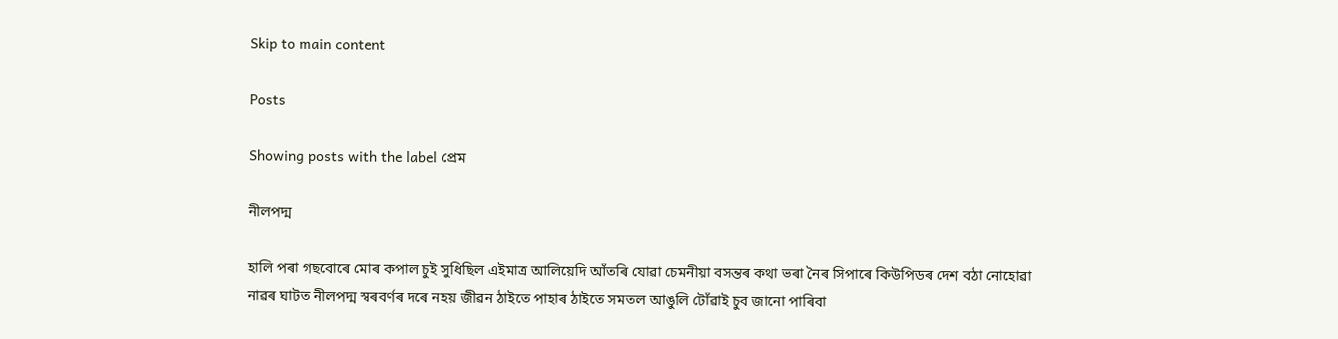Skip to main content

Posts

Showing posts with the label প্ৰেম

নীলপদ্ম

হালি পৰা গছবোৰে মোৰ কপাল চুই সুধিছিল এইমাত্ৰ আলিয়েদি আঁ‌তৰি যোৱা চেমনীয়া বসন্তৰ কথা ভৰা নৈৰ সিপাৰে কিউপিডৰ দেশ বঠা নোহোৱা নাৱৰ ঘাটত নীলপদ্ম স্বৰবৰ্ণৰ দৰে নহয় জীৱন ঠাইতে পাহাৰ ঠাইতে সমতল আঙুলি টোঁ‌ৱাই চুব জানো পাৰিবা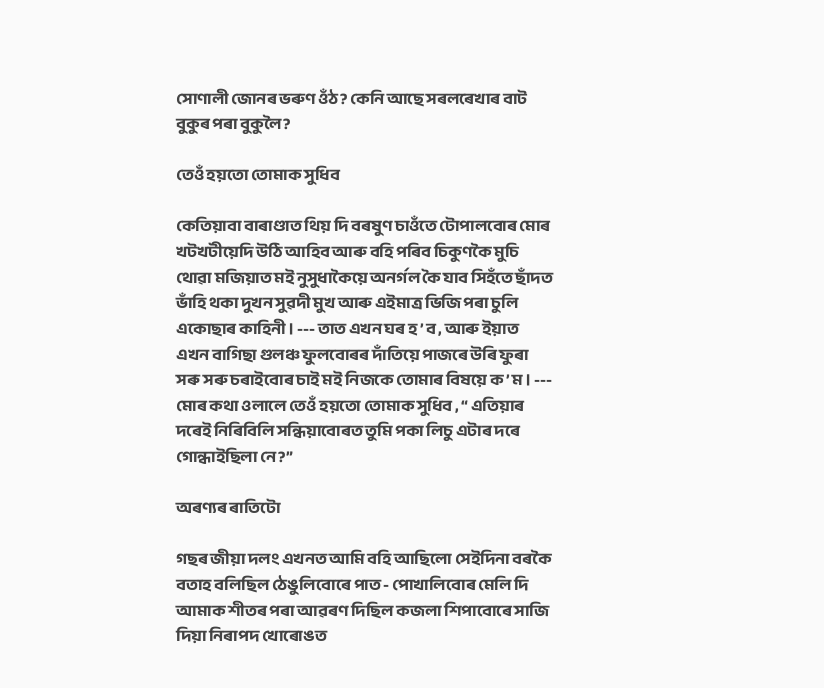সোণালী জোনৰ ভৰুণ ওঁ‌ঠ? কেনি আছে সৰলৰেখাৰ বাট বুকুৰ পৰা বুকুলৈ?

তেওঁ হয়তো তোমাক সুধিব

কেতিয়াবা বাৰাণ্ডাত থিয় দি বৰষুণ চাওঁতে টোপালবোৰ মোৰ খটখটীয়েদি উঠি আহিব আৰু বহি পৰিব চিকুণকৈ মুচি থোৱা মজিয়াত মই নুসুধাকৈয়ে অনৰ্গল কৈ যাব সিহঁতে ছাঁদত ভাঁহি থকা দুখন সুৱদী মুখ আৰু এইমাত্ৰ ভিজি পৰা চুলি একোছাৰ কাহিনী । --- তাত এখন ঘৰ হ ’ ব , আৰু ইয়াত এখন বাগিছা গুলঞ্চ ফুলবোৰৰ দাঁতিয়ে পাজৰে উৰি ফুৰা সৰু সৰু চৰাইবোৰ চাই মই নিজকে তোমাৰ বিষয়ে ক ’ ম । --- মোৰ কথা ওলালে তেওঁ হয়তো তোমাক সুধিব , “ এতিয়াৰ দৰেই নিৰিবিলি সন্ধিয়াবোৰত তুমি পকা লিচু এটাৰ দৰে গোন্ধাইছিলা নে ?”

অৰণ্যৰ ৰাতিটো

গছৰ জীয়া দলং এখনত আমি বহি আছিলো সেইদিনা বৰকৈ বতাহ বলিছিল ঠেঙুলিবোৰে পাত - পোখালিবোৰ মেলি দি আমাক শীতৰ পৰা আৱৰণ দিছিল কজলা শিপাবোৰে সাজি দিয়া নিৰাপদ খোৰোঙত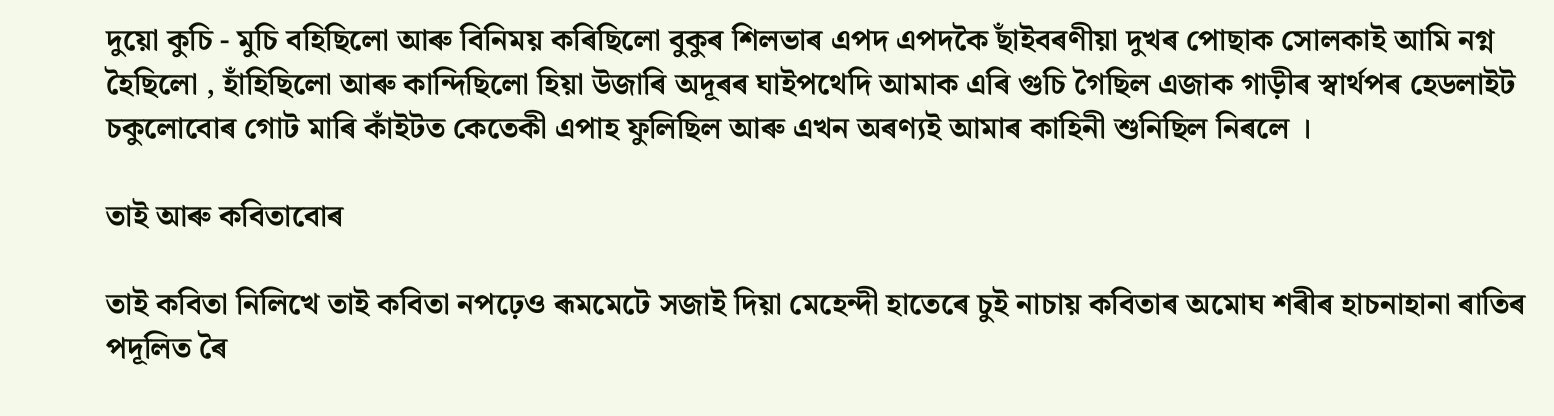দুয়ো কুচি - মুচি বহিছিলো আৰু বিনিময় কৰিছিলো বুকুৰ শিলভাৰ এপদ এপদকৈ ছাঁইবৰণীয়া দুখৰ পোছাক সোলকাই আমি নগ্ন হৈছিলো , হাঁহিছিলো আৰু কান্দিছিলো হিয়া উজাৰি অদূৰৰ ঘাইপথেদি আমাক এৰি গুচি গৈছিল এজাক গাড়ীৰ স্বাৰ্থপৰ হেডলাইট চকুলোবোৰ গোট মাৰি কাঁইটত কেতেকী এপাহ ফুলিছিল আৰু এখন অৰণ্যই আমাৰ কাহিনী শুনিছিল নিৰলে ।

তাই আৰু কবিতাবোৰ

তাই কবিতা নিলিখে তাই কবিতা নপঢ়েও ৰূমমেটে সজাই দিয়া মেহেন্দী হাতেৰে চুই নাচায় কবিতাৰ অমোঘ শৰীৰ হাচনাহানা ৰাতিৰ পদূলিত ৰৈ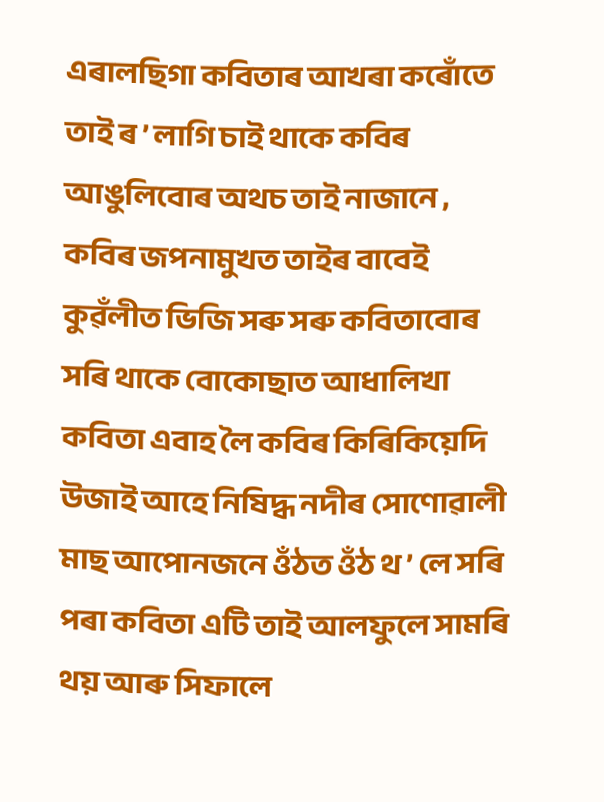এৰালছিগা কবিতাৰ আখৰা কৰোঁতে তাই ৰ ’ লাগি চাই থাকে কবিৰ আঙুলিবোৰ অথচ তাই নাজানে , কবিৰ জপনামুখত তাইৰ বাবেই কুৱঁলীত ভিজি সৰু সৰু কবিতাবোৰ সৰি থাকে বোকোছাত আধালিখা কবিতা এবাহ লৈ কবিৰ কিৰিকিয়েদি উজাই আহে নিষিদ্ধ নদীৰ সোণোৱালী মাছ আপোনজনে ওঁঠত ওঁঠ থ ’ লে সৰি পৰা কবিতা এটি তাই আলফুলে সামৰি থয় আৰু সিফালে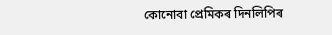কোনোবা প্ৰেমিকৰ দিনলিপিৰ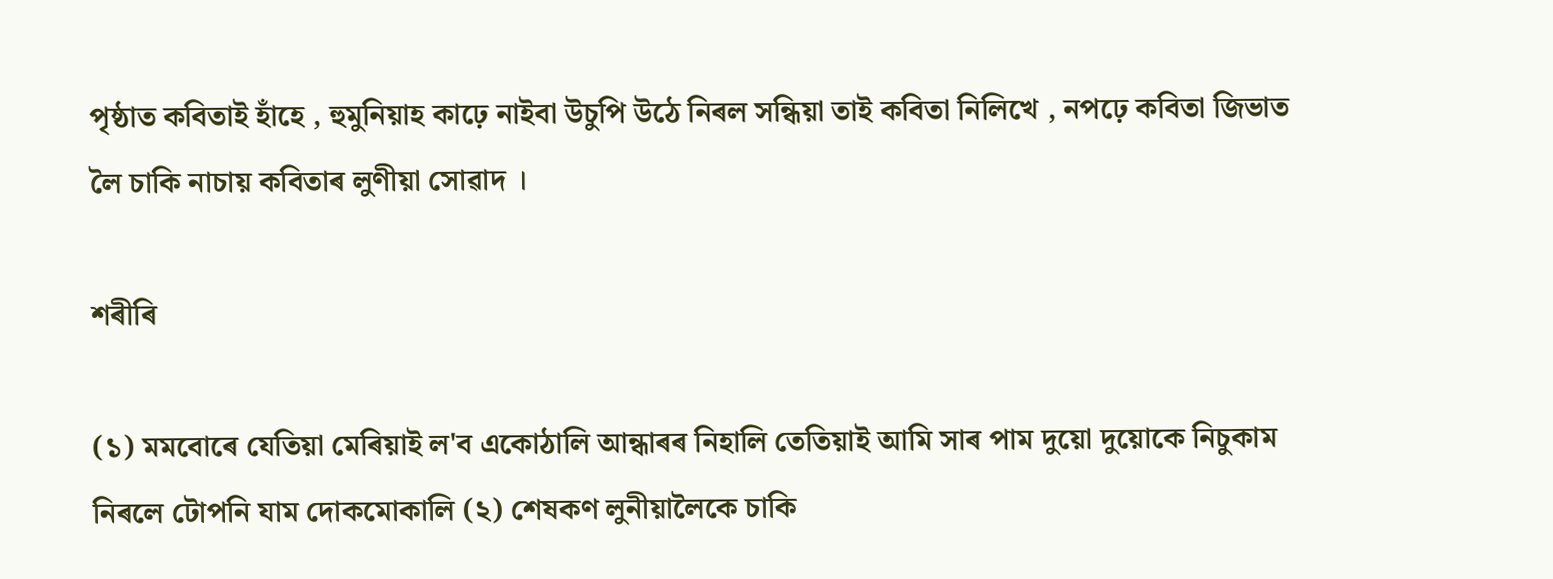পৃষ্ঠাত কবিতাই হাঁহে , হুমুনিয়াহ কাঢ়ে নাইবা উচুপি উঠে নিৰল সন্ধিয়া তাই কবিতা নিলিখে , নপঢ়ে কবিতা জিভাত লৈ চাকি নাচায় কবিতাৰ লুণীয়া সোৱাদ ।

শৰীৰি

(১) মমবোৰে যেতিয়া মেৰিয়াই ল'ব একোঠালি আন্ধাৰৰ নিহালি তেতিয়াই আমি সাৰ পাম দুয়ো দুয়োকে নিচুকাম নিৰলে টোপনি যাম দোকমোকালি (২) শেষকণ লুনীয়ালৈকে চাকি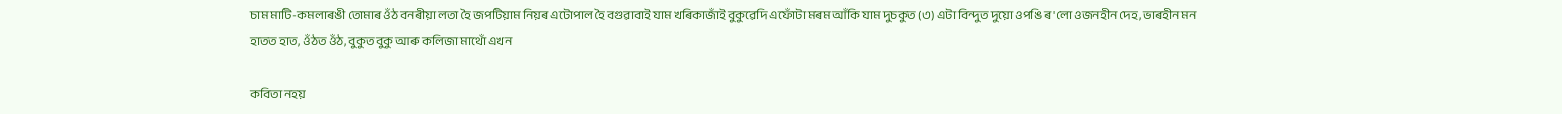চাম মাটি-কমলাৰঙী তোমাৰ ওঁঠ বনৰীয়া লতা হৈ জপটিয়াম নিয়ৰ এটোপাল হৈ বগুৱাবাই যাম খৰিকাজাঁই বুকুৱেদি এফোঁটা মৰম আঁকি যাম দুচকুত (৩) এটা বিন্দুত দুয়ো ওপঙি ৰ'লো ওজনহীন দেহ, ভাৰহীন মন হাতত হাত, ওঁঠত ওঁঠ, বুকুত বুকু আৰু কলিজা মাথোঁ এখন

কবিতা নহয়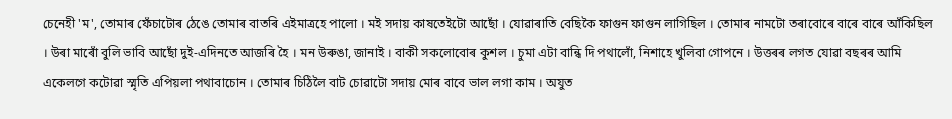চেনেহী 'ম', তোমাৰ ফেঁচাটোৰ ঠেঙে তোমাৰ বাতৰি এইমাত্রহে পালো । মই সদায় কাষতেইটো আছোঁ । যোৱাৰাতি বেছিকৈ ফাগুন ফাগুন লাগিছিল । তোমাৰ নামটো তৰাবোৰে বাৰে বাৰে আঁকিছিল । উৰা মাৰোঁ বুলি ভাবি আছোঁ দুই-এদিনতে আজৰি হৈ । মন উৰুঙা, জানাই । বাকী সকলোবোৰ কুশল । চুমা এটা বান্ধি দি পথালোঁ, নিশাহে খুলিবা গোপনে । উত্তৰৰ লগত যোৱা বছৰৰ আমি একেলগে কটোৱা স্মৃতি এপিয়লা পথাবাচোন । তোমাৰ চিঠিলৈ বাট চোৱাটো সদায় মোৰ বাবে ভাল লগা কাম । অযুত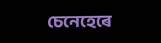চেনেহেৰে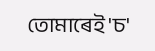তোমাৰেই 'চ'